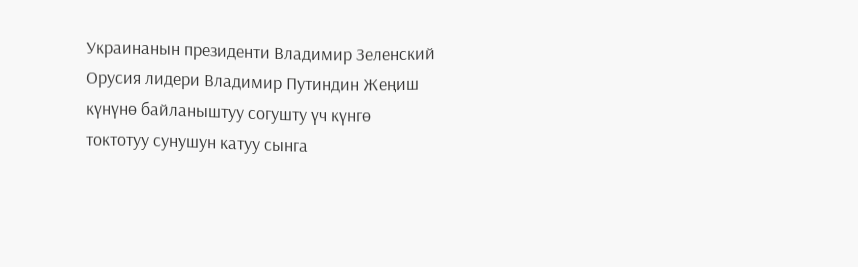Украинанын президенти Владимир Зеленский Орусия лидери Владимир Путиндин Жеңиш күнүнө байланыштуу согушту үч күнгө токтотуу сунушун катуу сынга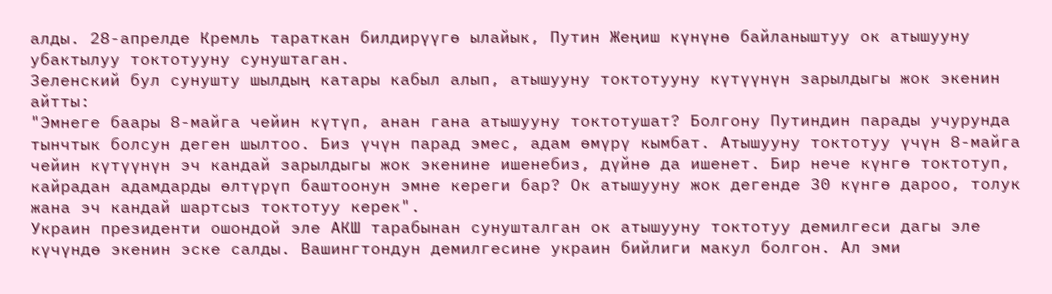алды. 28-апрелде Кремль тараткан билдирүүгө ылайык, Путин Жеңиш күнүнө байланыштуу ок атышууну убактылуу токтотууну сунуштаган.
Зеленский бул сунушту шылдың катары кабыл алып, атышууну токтотууну күтүүнүн зарылдыгы жок экенин айтты:
"Эмнеге баары 8-майга чейин күтүп, анан гана атышууну токтотушат? Болгону Путиндин парады учурунда тынчтык болсун деген шылтоо. Биз үчүн парад эмес, адам өмүрү кымбат. Атышууну токтотуу үчүн 8-майга чейин күтүүнүн эч кандай зарылдыгы жок экенине ишенебиз, дүйнө да ишенет. Бир нече күнгө токтотуп, кайрадан адамдарды өлтүрүп баштоонун эмне кереги бар? Ок атышууну жок дегенде 30 күнгө дароо, толук жана эч кандай шартсыз токтотуу керек".
Украин президенти ошондой эле АКШ тарабынан сунушталган ок атышууну токтотуу демилгеси дагы эле күчүндө экенин эске салды. Вашингтондун демилгесине украин бийлиги макул болгон. Ал эми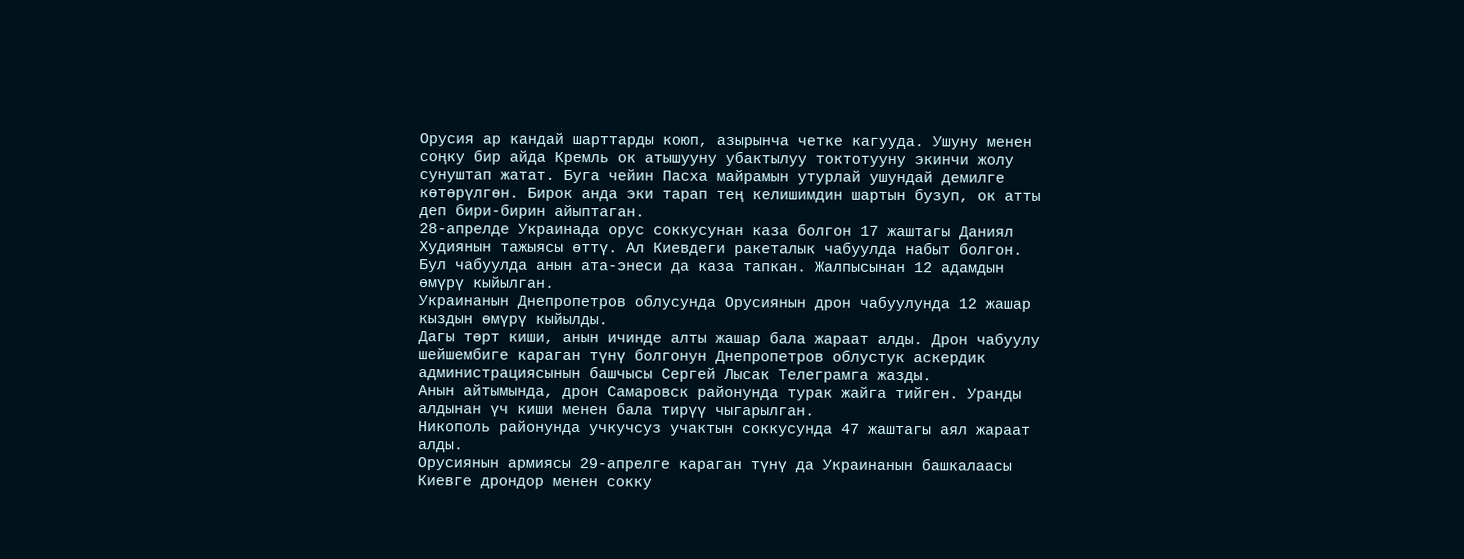Орусия ар кандай шарттарды коюп, азырынча четке кагууда. Ушуну менен соңку бир айда Кремль ок атышууну убактылуу токтотууну экинчи жолу сунуштап жатат. Буга чейин Пасха майрамын утурлай ушундай демилге көтөрүлгөн. Бирок анда эки тарап тең келишимдин шартын бузуп, ок атты деп бири-бирин айыптаган.
28-апрелде Украинада орус соккусунан каза болгон 17 жаштагы Даниял Худиянын тажыясы өттү. Ал Киевдеги ракеталык чабуулда набыт болгон. Бул чабуулда анын ата-энеси да каза тапкан. Жалпысынан 12 адамдын өмүрү кыйылган.
Украинанын Днепропетров облусунда Орусиянын дрон чабуулунда 12 жашар кыздын өмүрү кыйылды.
Дагы төрт киши, анын ичинде алты жашар бала жараат алды. Дрон чабуулу шейшембиге караган түнү болгонун Днепропетров облустук аскердик администрациясынын башчысы Сергей Лысак Телеграмга жазды.
Анын айтымында, дрон Самаровск районунда турак жайга тийген. Уранды алдынан үч киши менен бала тирүү чыгарылган.
Никополь районунда учкучсуз учактын соккусунда 47 жаштагы аял жараат алды.
Орусиянын армиясы 29-апрелге караган түнү да Украинанын башкалаасы Киевге дрондор менен сокку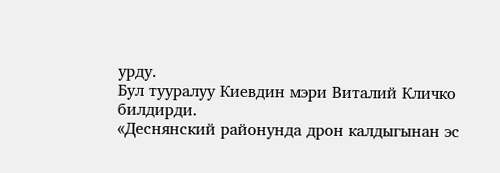урду.
Бул тууралуу Киевдин мэри Виталий Кличко билдирди.
«Деснянский районунда дрон калдыгынан эс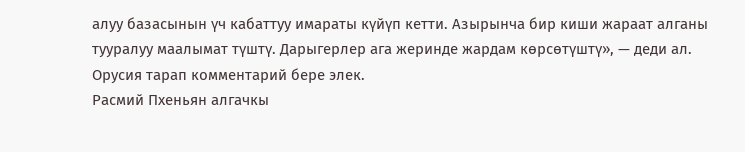алуу базасынын үч кабаттуу имараты күйүп кетти. Азырынча бир киши жараат алганы тууралуу маалымат түштү. Дарыгерлер ага жеринде жардам көрсөтүштү», — деди ал.
Орусия тарап комментарий бере элек.
Расмий Пхеньян алгачкы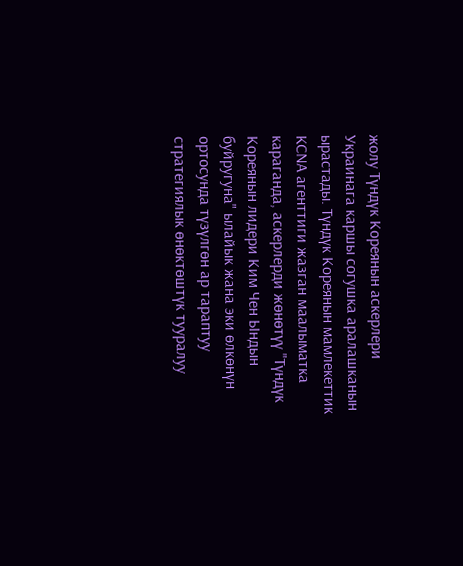жолу Түндүк Кореянын аскерлери Украинага каршы согушка аралашканын ырастады. Түндүк Кореянын мамлекеттик KCNA агенттиги жазган маалыматка караганда, аскерлерди жөнөтүү "Түндүк Кореянын лидери Ким Чен Ындын буйругуна" ылайык жана эки өлкөнүн ортосунда түзүлгөн ар тараптуу стратегиялык өнөктөштүк тууралуу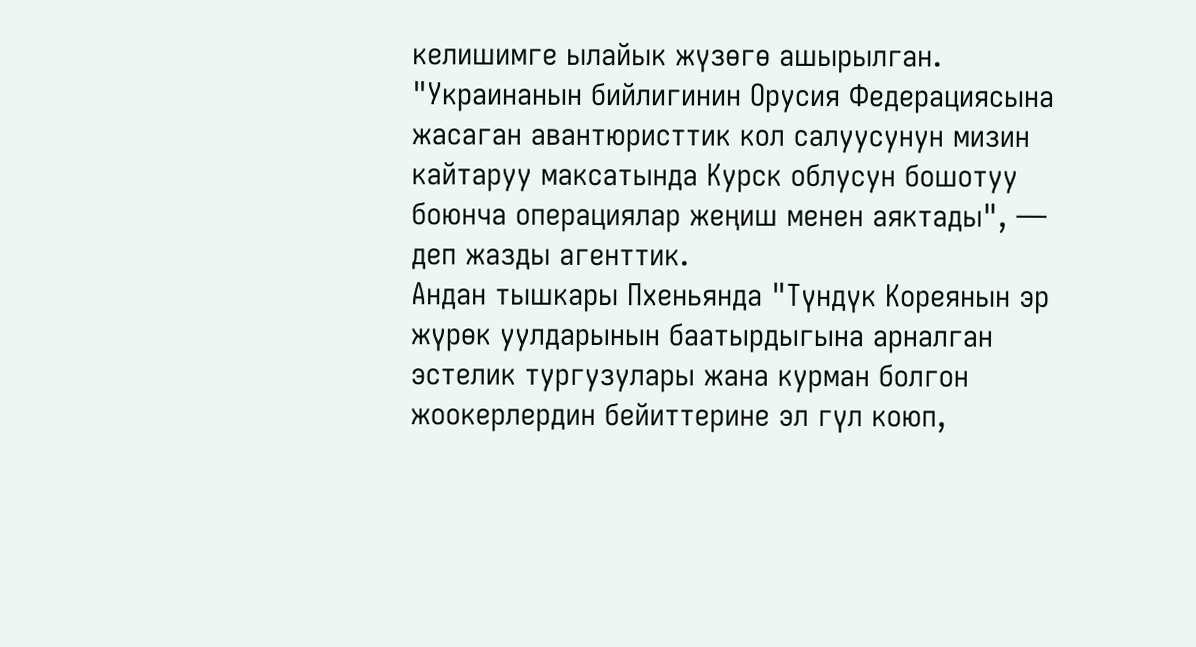келишимге ылайык жүзөгө ашырылган.
"Украинанын бийлигинин Орусия Федерациясына жасаган авантюристтик кол салуусунун мизин кайтаруу максатында Курск облусун бошотуу боюнча операциялар жеңиш менен аяктады", — деп жазды агенттик.
Андан тышкары Пхеньянда "Түндүк Кореянын эр жүрөк уулдарынын баатырдыгына арналган эстелик тургузулары жана курман болгон жоокерлердин бейиттерине эл гүл коюп,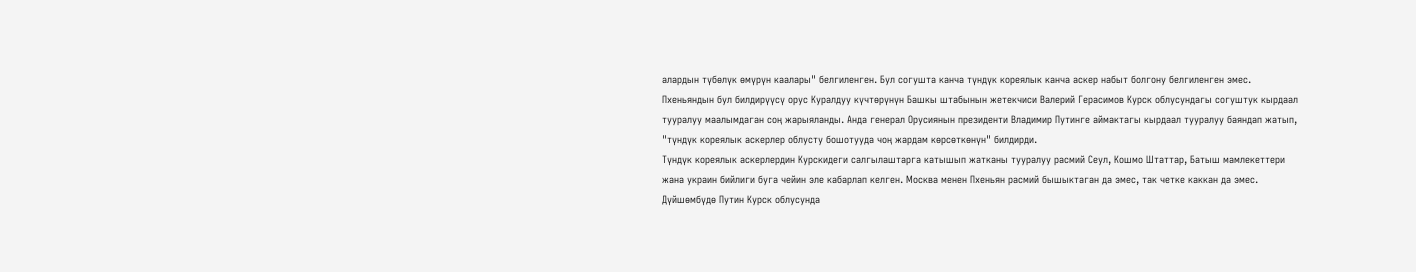алардын түбөлүк өмүрүн каалары" белгиленген. Бул согушта канча түндүк кореялык канча аскер набыт болгону белгиленген эмес.
Пхеньяндын бул билдирүүсү орус Куралдуу күчтөрүнүн Башкы штабынын жетекчиси Валерий Герасимов Курск облусундагы согуштук кырдаал тууралуу маалымдаган соң жарыяланды. Анда генерал Орусиянын президенти Владимир Путинге аймактагы кырдаал тууралуу баяндап жатып, "түндүк кореялык аскерлер облусту бошотууда чоң жардам көрсөткөнүн" билдирди.
Түндүк кореялык аскерлердин Курскидеги салгылаштарга катышып жатканы тууралуу расмий Сеул, Кошмо Штаттар, Батыш мамлекеттери жана украин бийлиги буга чейин эле кабарлап келген. Москва менен Пхеньян расмий бышыктаган да эмес, так четке каккан да эмес.
Дүйшөмбүдө Путин Курск облусунда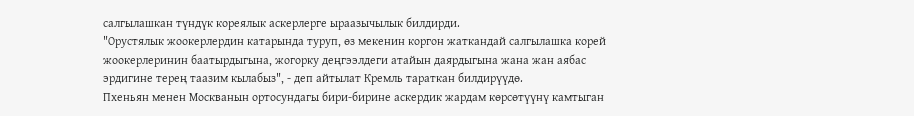салгылашкан түндүк кореялык аскерлерге ыраазычылык билдирди.
"Орустялык жоокерлердин катарында туруп, өз мекенин коргон жаткандай салгылашка корей жоокерлеринин баатырдыгына, жогорку деңгээлдеги атайын даярдыгына жана жан аябас эрдигине терең таазим кылабыз", - деп айтылат Кремль тараткан билдирүүдө.
Пхеньян менен Москванын ортосундагы бири-бирине аскердик жардам көрсөтүүнү камтыган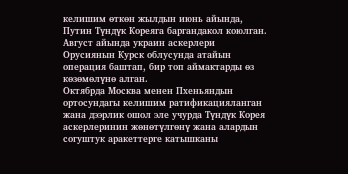келишим өткөн жылдын июнь айында, Путин Түндүк Кореяга баргандакол коюлган. Август айында украин аскерлери Орусиянын Курск облусунда атайын операция баштап, бир топ аймактарды өз көзөмөлүнө алган.
Октябрда Москва менен Пхеньяндын ортосундагы келишим ратификацияланган жана дээрлик ошол эле учурда Түндүк Корея аскерлеринин жөнөтүлгөнү жана алардын согуштук аракеттерге катышканы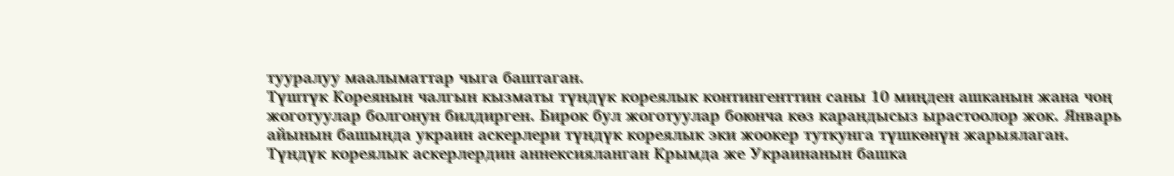тууралуу маалыматтар чыга баштаган.
Түштүк Кореянын чалгын кызматы түндүк кореялык контингенттин саны 10 миңден ашканын жана чоң жоготуулар болгонун билдирген. Бирок бул жоготуулар боюнча көз карандысыз ырастоолор жок. Январь айынын башында украин аскерлери түндүк кореялык эки жоокер туткунга түшкөнүн жарыялаган.
Түндүк кореялык аскерлердин аннексияланган Крымда же Украинанын башка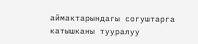аймактарындагы согуштарга катышканы тууралуу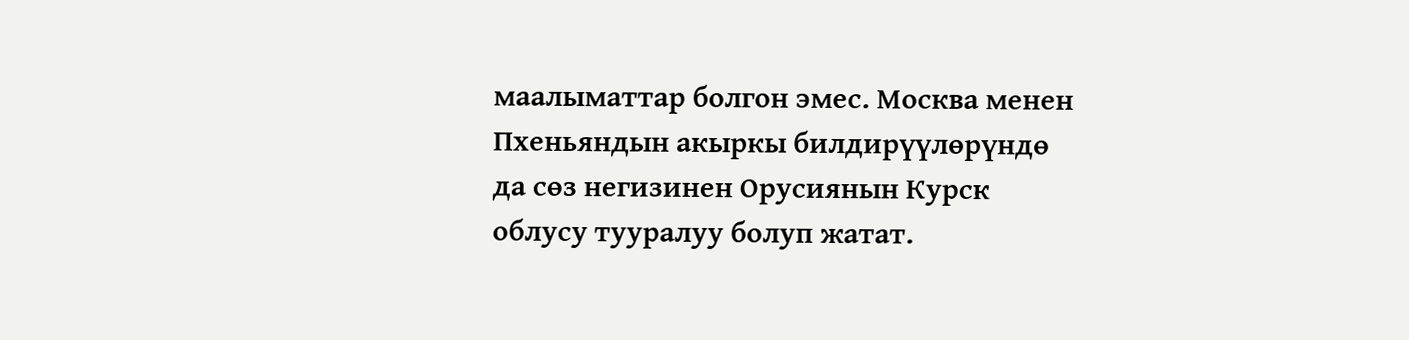маалыматтар болгон эмес. Москва менен Пхеньяндын акыркы билдирүүлөрүндө да сөз негизинен Орусиянын Курск облусу тууралуу болуп жатат.